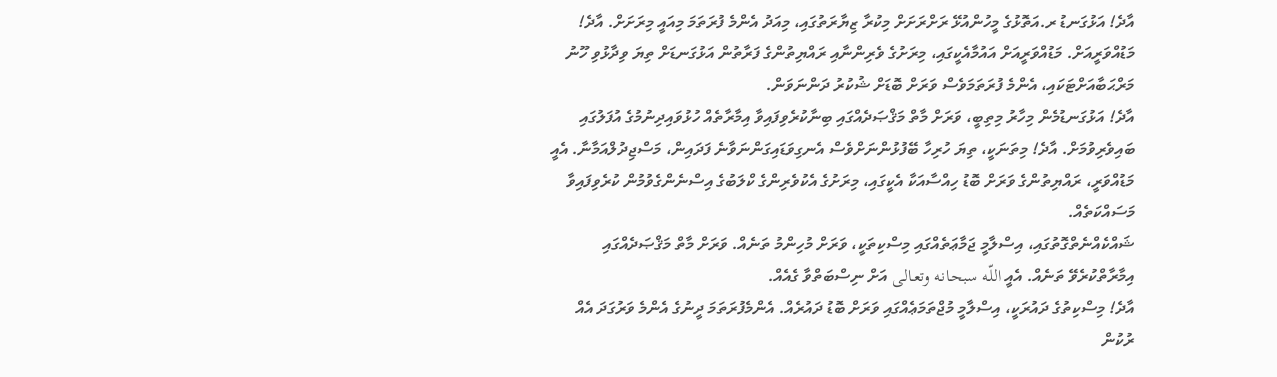އާދެ! އަޅުގަނޑު ރ.އަތޮޅުގެ މީހުންއުޅޭ ރަށްރަށަށް މިކުރާ ޒިޔާރަތުގައި، މިއަދު އެންމެ ފުރަތަމަ މިއައީ މިރަށަށް. އާދެ! މަޑުއްވަރީއަށް. މަޑުއްވަރީއަށް އައުމާއެކީގައި، މިރަށުގެ ވެރިންނާއި ރައްޔިތުންގެ ފަރާތުން އަޅުގަނޑަށް ތިޔަ ވިދާޅުވި ހޫނު މަރްޙަބާއަށްޓަކައި، އެންމެ ފުރަތަމަވެސް ވަރަށް ބޮޑަށް ޝުކުރު ދަންނަވަން.
އާދެ! އަޅުގަނޑުމެން މިހާރު މިތިބީ، ވަރަށް މާތް މަޤްޞަދެއްގައި ބިނާކުރެވިފައިވާ އިމާރާތެއް ހުޅުވައިދިނުމުގެ އުފަލުގައި ބައިވެރިވުމަށް. އާދެ! މިތަނަކީ، ތިޔަ ހުރިހާ ބޭފުޅުންނަށްވެސް އެނގިވަޑައިގަންނަވާނެ ފަދައިން، މަސްޖިދުލްއަމާނާ. އެއީ މަޑުއްވަރީ، ރައްޔިތުންގެ ވަރަށް ބޮޑު ހިއްސާއަކާ އެކީގައި، މިރަށުގެ އެކުވެރިންގެ ކްލަބުގެ އިސްނެންގެވުމުން ކުރެވިފައިވާ މަސައްކަތެއް.
ޝައްކެއްނެތްގޮތުގައި، އިސްލާމީ ޖަމާޢަތެއްގައި މިސްކިތަކީ، ވަރަށް މުހިންމު ތަނެއް. ވަރަށް މާތް މަޤްޞަދެއްގައި އިމާރާތްކުރެވޭ ތަނެއް. އެއީ اللّـه سبحـانـه وتعـالـى އަށް ނިސްބަތްވާ ގެއެއް.
އާދެ! މިސްކިތުގެ ދައުރަކީ، އިސްލާމީ މުޖްތަމަޢެއްގައި ވަރަށް ބޮޑު ދައުރެއް. އެންމެފުރަތަމަ ދީނުގެ އެންމެ ވަރުގަދަ އެއް ރުކުން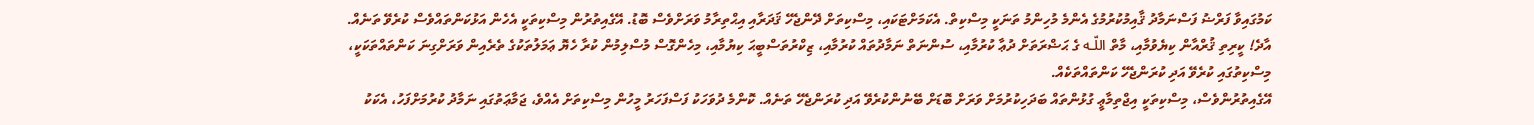ކަމުގައިވާ ފަރްޟު ފަސްނަމާދު ޤާއިމުކުރުމުގެ އެންމެ މުހިންމު ތަނަކީ މިސްކިތް. އެކަމަށްޓަކައި، މިސްކިތަށް ދޭންޖެހޭ ޤަދަރާއި އިޙްތިރާމު ވަރަށްވެސް ބޮޑު. އޭގެއިތުރުން މިސްކިތަކީ އެހެން އަޅުކަންތައްވެސް ކުރެވޭ ތަނެއް. އާދެ! ކީރިތި ޤުރްއާން ކިޔެވުމާއި، މާތް اللّـه ގެ ޙަޟްރަތަށް ދުޢާ ކުރުމާއި، ސުންނަތް ނަމާދުތައް ކުރުމާއި، ޒިކްރުތަސްބީޙަ ކިޔުމާއި، މިހެންގޮސް މުސްލިމުން ކުރާ ހެޔޮ ޢަމަލުތަކުގެ ތެރެއިން ވަރަށްގިނަ ކަންތައްތަކަކީ، މިސްކިތުގައި ކުރެވޭ އަދި ކުރަންޖެހޭ ކަންތައްތަކެއް.
އޭގެއިތުރުންވެސް، މިސްކިތަކީ އިޖްތިމާޢީ ގުޅުންތައް ބަދަހިކުރުމަށް ވަރަށް ބޮޑަށް ބޭނުންކުރެވޭ އަދި ކުރަންޖެހޭ ތަނެއް. ކޮންމެ ދުވަހަކު ފަސްފަހަރު މީހުން މިސްކިތަށް އެއްވެ، ޖަމާޢަތުގައި ނަމާދު ކުރުމަށްފަހު، އެކަކު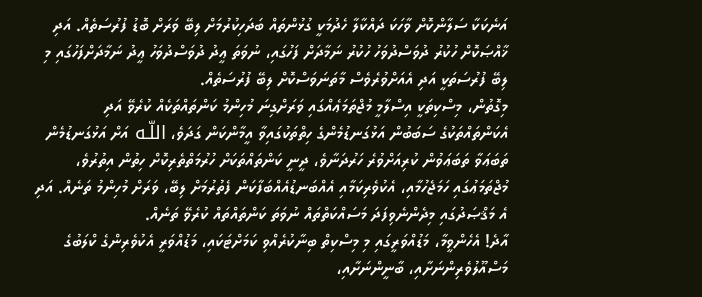އަނެކަކާ ސަލާންކޮށް ވާހަކަ ދައްކާލާ ހެދުމަކީ ގުޅުންތައް ބަދަހިކުރުމަށް ލިބޭ ވަރަށް ބޮޑު ފުރުސަތެއް. އަދި ޚާއްޞަކޮށް ހުކުރު ދުވަސްދުވަހު ހުކުރު ނަމާދަށް ފަހުގައި، ނުވަތަ ޢީދު ދުވަސްދުވަހު ޢީދު ނަމާދަށްފަހުގައި މި ލިބޭ ފުރުސަތަކީ އަދި އެއަށްވުރެވެސް މާތަނަވަސްކޮށް ލިބޭ ފުރުސަތެއް.
މިގޮތުން، މިސްކިތަކީ އިސްލާމީ މުޖްތަމަޢެއްގައި ވަރަށްގިނަ މުހިންމު ކަންތައްތަކެއް ކުރެވޭ އަދި އެކަންތައްތަކުގެ ސަބަބުން އަޅުގަނޑުމެންގެ ހިތްތަކުގައިވާ އީމާންކަން ގަދަވެ، اللّـه އަށް އަޅުގަނޑުމެން ތަބަޢަވާ ތަބަޢަވުން ކުރިއަށްވުރެ ހަރުދަނާވެ، ދީނީ ކަންތައްތަކަށް ހުރުމަތްތެރިކޮށް ހިތުން އިތުރުވެ، މުޖްތަމަޢުގައި ހަމަޖެހުމާއި، އެކުވެރިކަމާއި އެއްބަނޑުއެއްބަފާކަން ފެތުރުމަށް ލިބޭ، ވަރަށް މުހިންމު ތަނެއް. އަދި އެ މަޤްޞަދުގައި މިދެންނެވިފަދަ މަސައްކަތްތައް ނުވަތަ ކަންތައްތައް ކުރެވޭ ތަނެއް.
އާދެ! އެހެންވީމާ، މަޑުއްވަރީގައި މި މިސްކިތް ބިނާކުރެއްވި ކަމަށްޓަކައި، މަޑުއްވަރީ އެކުވެރިންގެ ކްލަބުގެ މަސްއޫލުވެރިންނަށާއި، ބާނީންނަށާއި،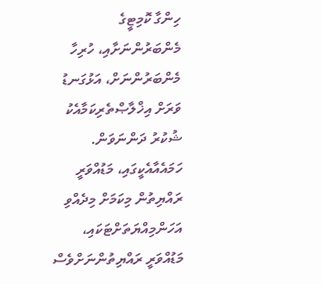ހިންގާ ކޮމިޓީގެ މެންބަރުންނަށާއި، ހުރިހާ މެންބަރުންނަށް، އަޅުގަނޑު ވަރަށް އިޚްލާޞްތެރިކަމާއެކު ޝުކުރު ދަންނަވަން. ހަމައެއާއެކީގައި، މަޑުއްވަރީ ރައްޔިތުން މިކަމަށް މިދެއްވި އަހަންމިއްޔަތަށްޓަކައި، މަޑުއްވަރީ ރައްޔިތުންނަށްވެސް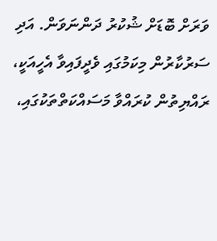ވަރަށް ބޮޑަށް ޝުކުރު ދަންނަވަން. އަދި ސަރުކާރުން މިކަމުގައި ވެދީފައިވާ އެހީއަކީ، ރައްޔިތުން ކުރައްވާ މަސައްކަތްތަކުގައި،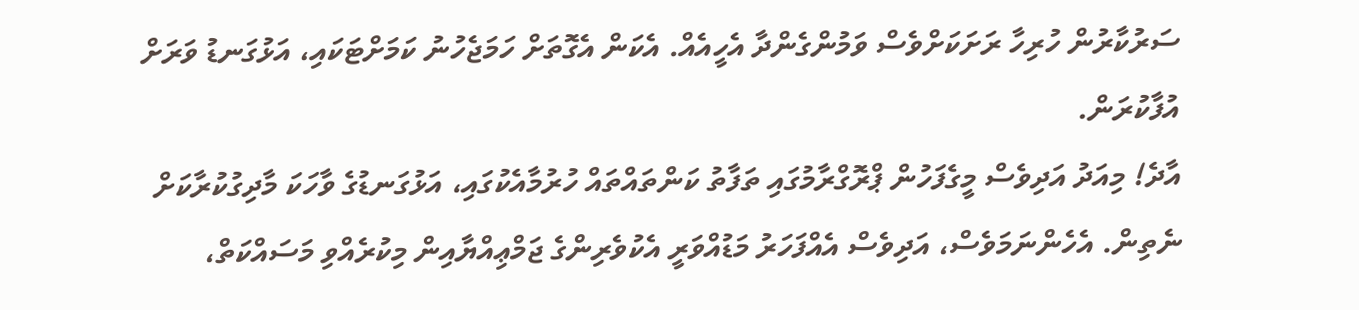ސަރުކާރުން ހުރިހާ ރަށަކަށްވެސް ވަމުންގެންދާ އެހީއެއް. އެކަން އެގޮތަށް ހަމަޖެހުނު ކަމަށްޓަކައި، އަޅުގަނޑު ވަރަށް އުފާކުރަން.
އާދެ! މިއަދު އަދިވެސް މީގެފަހުން ޕްރޮގްރާމުގައި ތަފާތު ކަންތައްތައް ހުރުމާއެކުގައި، އަޅުގަނޑުގެ ވާހަކަ މާދިގުކުރާކަށް ނެތިން. އެހެންނަމަވެސް، އަދިވެސް އެއްފަހަރު މަޑުއްވަރީ އެކުވެރިންގެ ޖަމްޢިއްޔާއިން މިކުރެއްވި މަސައްކަތް،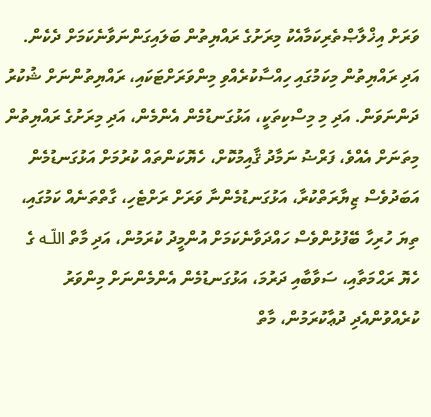ވަރަށް އިޚްލާޞްތެރިކަމާއެކު މިރަށުގެ ރައްޔިތުން ބަލައިގަންނަވާނެކަމަށް ދެކެން. އަދި ރައްޔިތުން މިކަމުގައި ހިއްސާކުރެއްވި މިންވަރަށްޓަކައި، ރައްޔިތުންނަށް ޝުކުރު ދަންނަވަން. އަދި މި މިސްކިތަކީ، އަޅުގަނޑުމެން އެންމެން، އަދި މިރަށުގެ ރައްޔިތުން މިތަނަށް އެއްވެ، ފަރްޟު ނަމާދު ޤާއިމުކޮށް، ހެޔޮކަންތައް ކުރުމަށް އަޅުގަނޑުމެން އަބަދުވެސް ޒިޔާރަތްކުރާ، އަޅުގަނޑުމެންނާ ވަރަށް ރަށްޓެހި، ގާތްތަނެއް ކަމުގައި، ތިޔަ ހުރިހާ ބޭފުޅުންވެސް ހައްދަވާނެކަމަށް އުންމީދު ކުރަމުން، އަދި މާތް اللّـه ގެ ހެޔޮ ރަޙްމަތާއި، ސަވާބާއި ދަރުމަ، އަޅުގަނޑުމެން އެންމެންނަށް މިންވަރު ކުރެއްވުންއެދި ދުޢާކުރަމުން، މާތް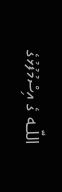اللّـه ގެ އިސްމުފުޅުގެ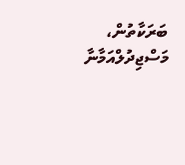ބަރަކާތުން، މަސްޖިދުލްއަމާނާ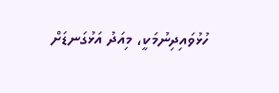ހުޅުވައިދިނުމަކީ، މިއަދު އަޅުގަނޑަށް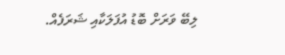ލިބޭ ވަރަށް ބޮޑު އުފަލަކާއި ޝަރަފެއް.